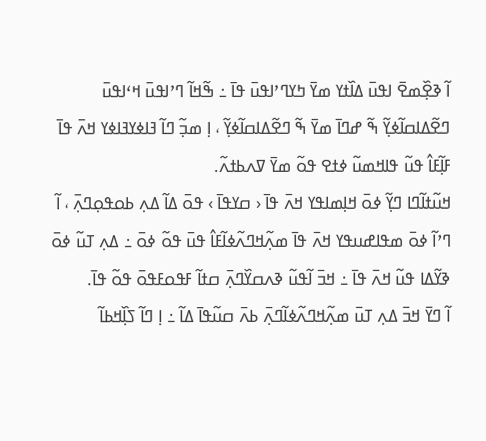ߊ߬ ߢߐ߲߰ߘߐ߫ ߊߟߎ߫ ߡߊ߰ߙߌ ߘߌ߫ ߤߌߣߴߊߟߎ߫ ߟߊ߫ ߸ ߒ߬ߞߊ߬ ߣߴߊߟߎ߫ ߞߵߊߟߎ߫ ߣߐ߬ߡߊߛߊ߬ߦߌ߲߬ ߒ߬ ߝߣߊ߫ ߘߌ߫ ߒ߬ ߣߐ߬ߡߊߛߊ߬ߦߌ߲߬ ، ߊ߲ ߘߏ߲߬ ߣߊ߬ ߔߊߦߌߔߊߦߌ ߞߍ߫ ߟߊ߫ ߓߊ߲߬ߓߊ߮ ߟߎ߬ ߟߊߞߘߎ߬ ߦߙߐ ߟߋ߬ ߘߌ߫ ߜߍߕߙߍ߬.
ߞߎ߬ߙߊ߬ߣߊ ߣߌ߲߬ ߦߋ߫ ߞߊ߲ߘߊߟߌ ߞߍ߫ ߟߊ߫ ‹ ߛߌߟߊ߫ › ߟߋ߫ ߡߊ߬ ߡߍ߲ ߕߋߟߋ߲ߣߍ߲߫ ، ߊ߬ ߣߴߊ߬ ߦߋ߫ ߘߟߊߝߎߟߌ ߞߍ߫ ߟߊ߫ ߘߍ߲߬ߞߣߍ߬ߦߊ߬ߓߊ߮ ߟߎ߫ ߟߋ߬ ߦߋ߫ ߸ ߡߍ߲ ߠߎ߬ ߦߋ߫ ߢߌ߬ߡߊ ߟߎ߬ ߞߍ߫ ߟߊ߫ ߸ ߞߏ߫ ߊ߬ߟߎ߬ ߢߍߛߌ߰ߣߍ߲߫ ߛߙߊ߬ ߓߟߋߓߟߋ߫ ߟߋ߬ ߟߊ߫.
ߊ߬ ߣߌ߫ ߞߏ߫ ߡߍ߲ ߠߎ߫ ߘߍ߲߬ߞߣߍ߬ߦߊ߬ߣߍ߲߫ ߕߍ߫ ߛߎ߬ߟߊ߫ ߡߊ߬ ߸ ߊ߲ ߣߊ߬ ߖߊ߲߰ߞߕߊ߬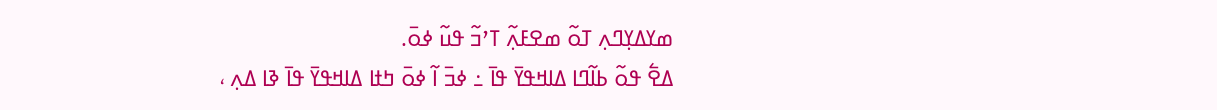ߘߌߡߌ߲ߣߍ߲ ߠߋ߬ ߘߐߓߍ߲߬ ߠߴߏ߬ ߟߎ߬ ߦߋ߫.
ߡߐ߱ ߟߋ߬ ߕߊ߬ߣߊ ߡߊߞߟߌ߫ ߟߊ߫ ߸ ߦߏ߫ ߊ߬ ߦߋ߫ ߤߙߊ ߡߊߞߟߌ߫ ߟߊ߫ ߢߊ ߡߍ߲ ،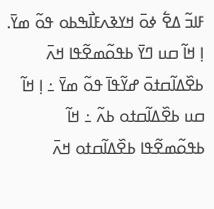ߓߊߏ߬ ߡߐ߱ ߦߋ߫ ߞߌߢߍߓߊ߯ߒߕߋ ߟߋ߬ ߘߌ߫.
ߊ߲ ߞߊ߬ ߛߎ ߣߌ߫ ߕߟߋ߬ߘߐ߬ߟߊ ߞߍ߫ ߕߐ߰ߡߊ߬ߛߙߋ߫ ߝߌ߬ߟߊ߫ ߟߋ߬ ߘߌ߫ ߸ ߊ߲ ߞߊ߬ ߛߎ ߕߐ߰ߡߊ߬ߛߙߋ ߕߍ߬ ߸ ߞߊ߬ ߕߟߋ߬ߘߐ߬ߟߊ ߕߐ߰ߡߊ߬ߛߙߋ ߞߍ߫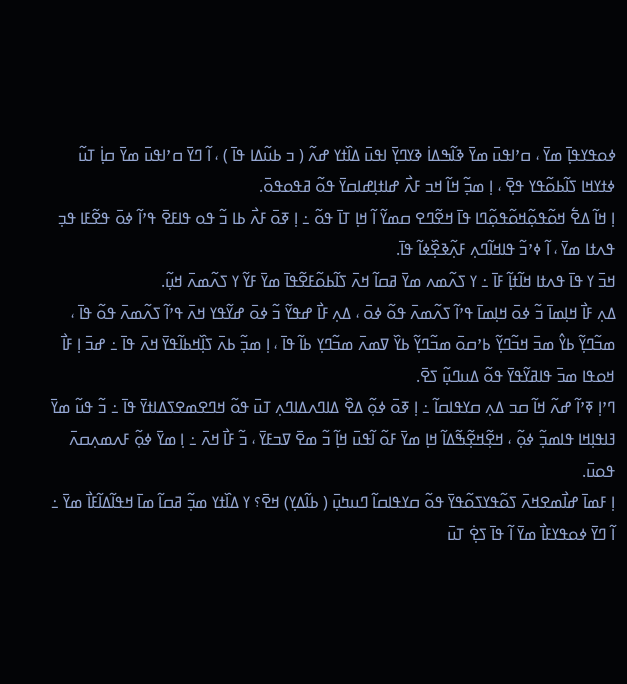ߦߋߟߌߟߊ߲߫ ߘߌ߫ ، ߛߴߊߟߎ߫ ߘߌ߫ ߢߊ߬ߒߡߊ߭ ߢߌߣߌ߲߫ ߊߟߎ߫ ߡߊ߰ߙߌ ߝߍ߬ ( ߏ ߕߎ߬ߡߊ ߟߊ߫ ) ، ߊ߬ ߣߌ߫ ߛߴߊߟߎ߫ ߘߌ߫ ߛߊ߲߭ ߠߎ߬ ߦߙߌߞߊ ߖߊ߬ߕߋ߬ߟߌ ߟߐ߲߫ ، ߊ߲ ߘߏ߲߬ ߞߊ߬ ߞߏ ߓߍ߯ ߝߊߙߊ߲ߝߊߛߌ߫ ߟߋ߬ ߥߟߋߟߋ߫.
ߊ߲ ߞߊ߬ ߡߐ߱ ߞߋ߬ߟߋ߲߬ߞߋ߬ߟߋ߲߬ߣߊ ߟߊ߫ ߞߐ߬ߣߐ ߛߘߌ߬ ߊ߬ ߞߊ߲ ߠߊ߫ ߟߋ߬ ߸ ߊ߲ ߧߋ߫ ߓߍ߯ ߕߊ ߏ߬ ߟߋ ߟߊߓߐ߫ ߟߴߊ߬ ߦߋ߫ ߟߐ߬ߓߊ ߟߏ߲ ߟߍߙߊ ߘߌ߫ ، ߊ߬ ߦߴߏ߬ ߟߊߞߊ߬ߣߍ߲ ߓߍ߲߬ߢߐ߲߰ߦߊ߬ ߟߊ߫.
ߞߏ߫ ߌ ߟߊ߫ ߟߍߙߊ ߞߊ߬ߙߊ߲߬ ߓߊ߫ ߸ ߌ ߖߍ߬ߘߍ ߘߌ߫ ߥߛߊ߬ ߞߍ߫ ߖߊ߬ߕߋ߬ߓߐ߬ߟߊ߫ ߘߌ߫ ߓߌ߬ ߌ ߖߍ߬ߘߍ߫ ߞߎ߲߬.
ߡߍ߲ ߓߊ߯ ߞߊ߲ߘߊ߫ ߏ߬ ߦߋ߫ ߞߊ߲ߘߊ߫ ߟߴߊ߬ ߖߍ߬ߘߍ߫ ߟߋ߬ ߦߋ߫ ، ߡߍ߲ ߓߊ߯ ߝߟߌ߬ ߏ߬ ߦߋ߫ ߝߌ߬ߟߌ ߞߍ߫ ߟߴߊ߬ ߖߍ߬ߘߍ߫ ߟߋ߬ ߟߊ߫ ، ߘߏ߬ߣߌ߲߬ ߕߌ߮ ߘߏ߫ ߞߏ߬ߣߌ߲߬ ߕߴߛߋ߫ ߘߏ߬ߣߌ߲߬ ߕߌ߰ ߜߘߍ߫ ߘߏ߬ߣߌ߲ ߕߊ߬ ߟߊ߫ ، ߊ߲ ߘߏ߲߬ ߕߍ߫ ߖߊ߲߰ߞߕߊ߬ߟߌ߫ ߞߍ߫ ߟߊ߫ ߸ ߝߏ߫ ߊ߲ ߓߊ߯ ߞߋߟߊ ߘߏ߫ ߟߊߥߌ߬ߟߌ߫ ߟߋ߬ ߡߎߣߎ߲߬ ߖߐ߫.
ߣߴߊ߲ ߧߴߊ߬ ߝߍ߬ ߞߊ߬ ߛߏ ߡߍ߲ ߛߌߟߊߛߊ߬ ߸ ߊ߲ ߧߋ߫ ߦߋ߲߬ ߡߐ߰ ߡߊߣߍߡߊߣߍ߲ ߠߎ߫ ߟߋ߬ ߞߣߐߘߐߖߡߊߙߌ߫ ߟߊ߫ ߸ ߏ߬ ߟߎ߬ ߘߌ߫ ߔߊߟߊ߲ߞߊ ߟߊߘߏ߲߬ ߦߋ߲߬ ، ߞߐ߲߬ߞߐ߲߬ߒ߬ߡߊ߬ ߞߊ߲ ߘߌ߫ ߓߋ߬ ߊ߬ߟߎ߫ ߞߊ߲߬ ߏ߬ ߘߐ߫ ߜߏߓߌ߫ ، ߏ߬ ߓߊ߯ ߞߍ߫ ߸ ߊ߲ ߘߌ߫ ߦߋ߲߬ ߓߍߘߍ߲ߛߍ߫ ߟߋߎ߫.
ߊ߲ ߓߘߊ߫ ߝߊ߯ߘߐߞߍ߫ ߖߋ߬ߟߌߖߋ߬ߟߌ߫ ߟߋ߬ ߛߌߟߊߛߊ߬ ߣߎߤߎ߲߫ ( ߕߊ߬ߡߌ߲) ߞߐ߫؟ ߌ ߡߊ߰ߙߌ ߘߏ߲߬ ߥߛߊ߬ ߘߊ߫ ߞߟߊ߬ߡߊ߬ߓߊ߯ ߘߌ߫ ߸ ߊ߬ ߣߌ߫ ߦߋߟߌߓߊ߯ ߘߌ߫ ߊ߬ ߟߊ߫ ߖߐ߲߭ ߠߎ߫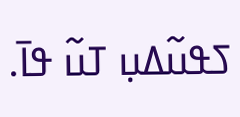ߖߟߎ߬ߡߎ߲ ߠߎ߬ ߟߊ߫.